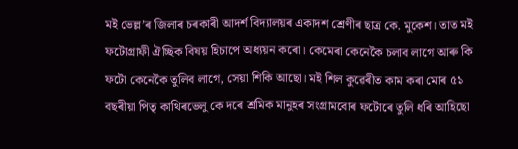মই ভেল্ল’ৰ জিলাৰ চৰকাৰী আদৰ্শ বিদ্যালয়ৰ একাদশ শ্ৰেণীৰ ছাত্ৰ কে. মুকেশ। তাত মই ফটোগ্ৰাফী ঐচ্ছিক বিষয় হিচাপে অধ্যয়ন কৰো। কেমেৰা কেনেকৈ চলাব লাগে আৰু কি ফটো কেনেকৈ তুলিব লাগে, সেয়া শিকি আছো। মই শিল কুৱেৰীত কাম কৰা মোৰ ৫১ বছৰীয়া পিতৃ কাথিৰভেলু কে দৰে শ্ৰমিক মানুহৰ সংগ্ৰামবোৰ ফটোৰে তুলি ধৰি আহিছো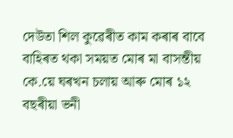দেউতা শিল কুৱেৰীত কাম কৰাৰ বাবে বাহিৰত থকা সময়ত মোৰ মা বাসন্তীয় কে.য়ে ঘৰখন চলায় আৰু মোৰ ১২ বছৰীয়া ভনী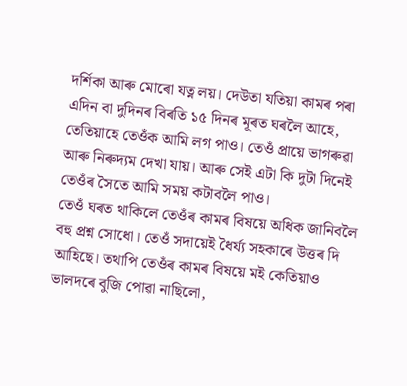দৰ্শিকা আৰু মোৰো যত্ন লয়। দেউতা যতিয়া কামৰ পৰা এদিন বা দুদিনৰ বিৰতি ১৫ দিনৰ মূৰত ঘৰলৈ আহে, তেতিয়াহে তেওঁক আমি লগ পাও। তেওঁ প্ৰায়ে ভাগৰুৱা আৰু নিৰুদ্যম দেখা যায়। আৰু সেই এটা কি দুটা দিনেই তেওঁৰ সৈতে আমি সময় কটাবলৈ পাও।
তেওঁ ঘৰত থাকিলে তেওঁৰ কামৰ বিষয়ে অধিক জানিবলৈ বহু প্ৰশ্ন সোধো। তেওঁ সদায়েই ধৈৰ্য্য সহকাৰে উত্তৰ দি আহিছে। তথাপি তেওঁৰ কামৰ বিষয়ে মই কেতিয়াও ভালদৰে বুজি পোৱা নাছিলো,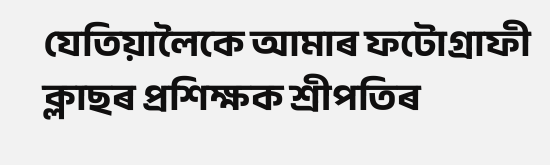যেতিয়ালৈকে আমাৰ ফটোগ্ৰাফী ক্লাছৰ প্ৰশিক্ষক শ্ৰীপতিৰ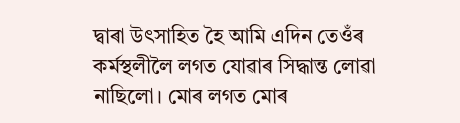দ্বাৰা উৎসাহিত হৈ আমি এদিন তেওঁৰ কৰ্মস্থলীলৈ লগত যোৱাৰ সিদ্ধান্ত লোৱা নাছিলো। মোৰ লগত মোৰ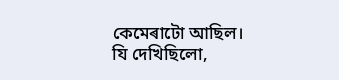কেমেৰাটো আছিল।
যি দেখিছিলো,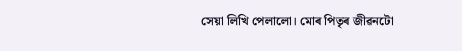সেয়া লিখি পেলালো। মোৰ পিতৃৰ জীৱনটো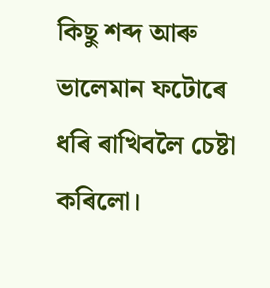কিছু শব্দ আৰু ভালেমান ফটোৰে ধৰি ৰাখিবলৈ চেষ্টা কৰিলো।